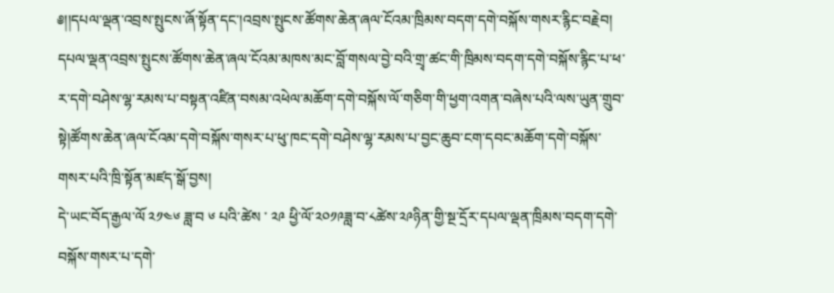༅།།དཔལ་ལྡན་འབྲས་སྤུངས་ཞོ་སྟོན་དང་།འབྲས་སྤུངས་ཚོགས་ཆེན་ཞལ་ངོའམ་ཁྲིམས་བདག་དགེ་བསྐོས་གསར་རྙིང་བརྗེབ།
དཔལ་ལྡན་འབྲས་སྤུངས་ཚོགས་ཆེན་ཞལ་ངོའམ་མཁས་མང་བློ་གསལ་བྱེ་བའི་གྲྭ་ཚང་གི་ཁྲིམས་བདག་དགེ་བསྐོས་རྙིང་པ་ཕ་ར་དགེ་བཤེས་ལྷ་རམས་པ་བསྟན་འཛིན་བསམ་འཕེལ་མཆོག་དགེ་བསྐོས་ལོ་གཅིག་གི་ཕྱག་འགན་བཞེས་པའི་ལས་ཡུན་གྲུབ་སྟེ།ཚོགས་ཆེན་ཞལ་ངོའམ་དགེ་བསྐོས་གསར་པ་ཕུ་ཁང་དགེ་བཤེས་ལྷ་རམས་པ་བྱང་ཆུབ་ངག་དབང་མཆོག་དགེ་བསྐོས་གསར་པའི་ཁྲི་སྟོན་མཛད་སྒོ་བྱས།
དེ་ཡང་བོད་རྒྱལ་ལོ ༢༡༤༦ ཟླ་བ ༦ པའི་ཚེས ་ ༢༩ ཕྱི་ལོ་༢༠༡༩ཟླ་བ་༨ཚེས་༢༩ཉིན་གྱི་སྔ་དྲོར་དཔལ་ལྡན་ཁྲིམས་བདག་དགེ་བསྐོས་གསར་པ་དགེ་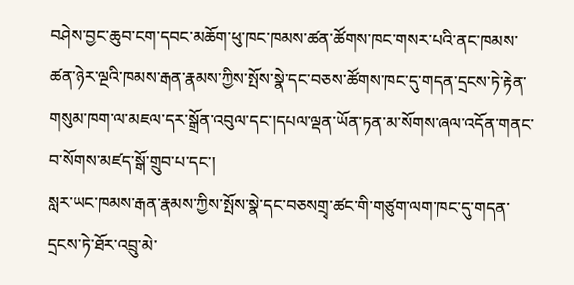བཤེས་བྱང་ཆུབ་ངག་དབང་མཆོག་ཕུ་ཁང་ཁམས་ཚན་ཚོགས་ཁང་གསར་པའི་ནང་ཁམས་ཚན་ཉེར་ལྔའི་ཁམས་རྒན་རྣམས་ཀྱིས་སྤོས་སྣེ་དང་བཅས་ཚོགས་ཁང་དུ་གདན་དྲངས་ཏེ་རྟེན་གསུམ་ཁག་ལ་མཇལ་དར་སྒྲོན་འབུལ་དང་།དཔལ་ལྡན་ཡོན་ཏན་མ་སོགས་ཞལ་འདོན་གནང་བ་སོགས་མཛད་སྒོ་གྲུབ་པ་དང་།
སླར་ཡང་ཁམས་རྒན་རྣམས་ཀྱིས་སྤོས་སྣེ་དང་བཅསགྲྭ་ཚང་གི་གཙུག་ལག་ཁང་དུ་གདན་དྲངས་ཏེ་ཐོར་འབྲུ་མེ་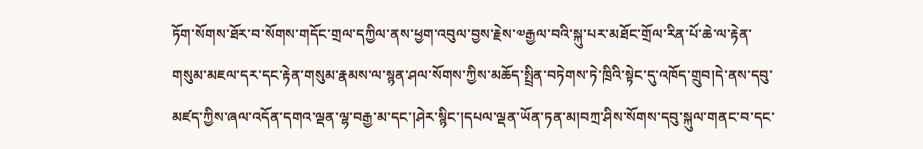ཏོག་སོགས་ཐོར་བ་སོགས་གདོང་གྲལ་དཀྱིལ་ནས་ཕྱག་འབུལ་བྱས་རྗེས་༧རྒྱལ་བའི་སྐུ་པར་མཐོང་གྲོལ་རིན་པོ་ཆེ་ལ་རྟེན་གསུམ་མཇལ་དར་དང་རྟེན་གསུམ་རྣམས་ལ་སྙན་ཤལ་སོགས་ཀྱིས་མཆོད་སྤྲིན་བཏེགས་ཏེ་ཁྲིའི་སྟེང་དུ་འཁོད་གྲུབ།དེ་ནས་དབུ་མཛད་ཀྱིས་ཞལ་འདོན་དགའ་ལྡན་ལྷ་བརྒྱ་མ་དང་།ཤེར་སྙིང་།དཔལ་ལྡན་ཡོན་ཏན་མ།བཀྲ་ཤིས་སོགས་དབུ་སྐུལ་གནང་བ་དང་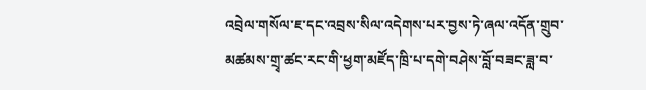འབྲེལ་གསོལ་ཇ་དང་འབྲས་སིལ་འདེགས་པར་བྱས་ཏེ་ཞལ་འདོན་གྲུབ་མཚམས་གྲྭ་ཚང་རང་གི་ཕྱག་མཛོད་ཁྲི་པ་དགེ་བཤེས་བློ་བཟང་ཟླ་བ་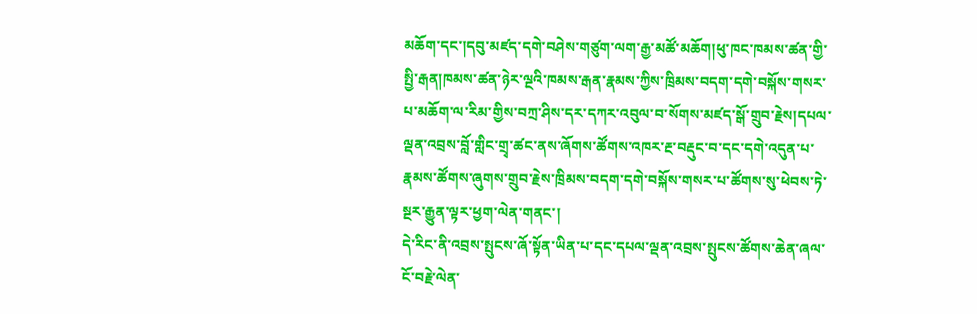མཆོག་དང་།དབུ་མཛད་དགེ་བཤེས་གཙུག་ལག་རྒྱ་མཚོ་མཆོག།ཕུ་ཁང་ཁམས་ཚན་གྱི་སྤྱི་རྒན།ཁམས་ཚན་ཉེར་ལྔའི་ཁམས་རྒན་རྣམས་ཀྱིས་ཁྲིམས་བདག་དགེ་བསྐོས་གསར་པ་མཆོག་ལ་རིམ་གྱིས་བཀྲ་ཤིས་དར་དཀར་འབུལ་བ་སོགས་མཛད་སྒོ་གྲུབ་རྗེས།དཔལ་ལྡན་འབྲས་བློ་གླིང་གྲྭ་ཚང་ནས་ཞོགས་ཚོགས་འཁར་རྔ་བརྡུང་བ་དང་དགེ་འདུན་པ་རྣམས་ཚོགས་ཞུགས་གྲུབ་རྗེས་ཁྲིམས་བདག་དགེ་བསྐོས་གསར་པ་ཚོགས་སུ་ཕེབས་ཏེ་སྔར་རྒྱུན་ལྟར་ཕྱག་ལེན་གནང་།
དེ་རིང་ནི་འབྲས་སྤུངས་ཞོ་སྟོན་ཡིན་པ་དང་དཔལ་ལྡན་འབྲས་སྤུངས་ཚོགས་ཆེན་ཞལ་ངོ་བརྗེ་ལེན་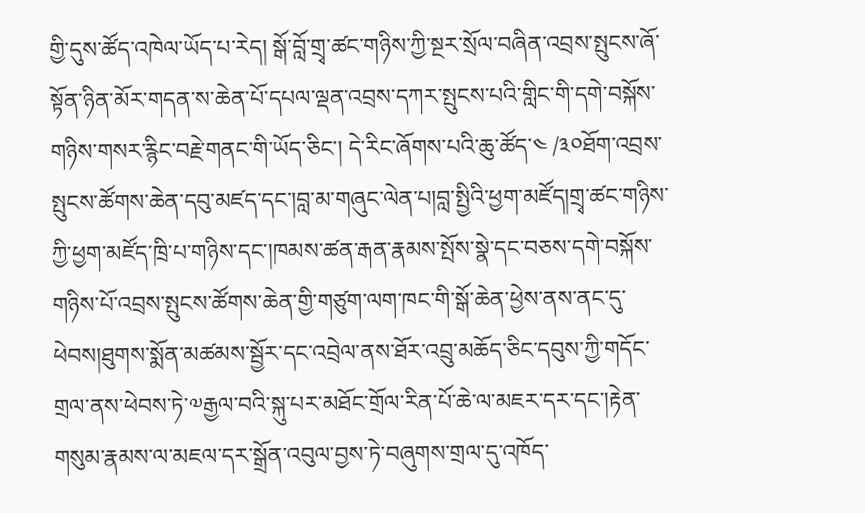གྱི་དུས་ཚོད་འཁེལ་ཡོད་པ་རེད། སྒོ་བློ་གྲྭ་ཚང་གཉིས་ཀྱི་སྔར་སྲོལ་བཞིན་འབྲས་སྤུངས་ཞོ་སྟོན་ཉིན་མོར་གདན་ས་ཆེན་པོ་དཔལ་ལྡན་འབྲས་དཀར་སྤུངས་པའི་གླིང་གི་དགེ་བསྐོས་གཉིས་གསར་རྙིང་བརྗེ་གནང་གི་ཡོད་ཅིང་། དེ་རིང་ཞོགས་པའི་ཆུ་ཚོད་༤ /༣༠ཐོག་འབྲས་སྤུངས་ཚོགས་ཆེན་དབུ་མཛད་དང་།བླ་མ་གཞུང་ལེན་པ།བླ་སྤྱིའི་ཕྱག་མཛོད།གྲྭ་ཚང་གཉིས་ཀྱི་ཕྱག་མཛོད་ཁྲི་པ་གཉིས་དང་།ཁམས་ཚན་རྒན་རྣམས་སྤོས་སྣེ་དང་བཅས་དགེ་བསྐོས་གཉིས་པོ་འབྲས་སྤུངས་ཚོགས་ཆེན་གྱི་གཙུག་ལག་ཁང་གི་སྒོ་ཆེན་ཕྱེས་ནས་ནང་དུ་ཕེབས།ཐུགས་སྨོན་མཚམས་སྦྱོར་དང་འབྲེལ་ནས་ཐོར་འབྲུ་མཆོད་ཅིང་དབུས་ཀྱི་གདོང་གྲལ་ནས་ཕེབས་ཏེ་༧རྒྱལ་བའི་སྐུ་པར་མཐོང་གྲོལ་རིན་པོ་ཆེ་ལ་མཇར་དར་དང་།རྟེན་གསུམ་རྣམས་ལ་མཇལ་དར་སྒྲོན་འབུལ་བྱས་ཏེ་བཞུགས་གྲལ་དུ་འཁོད་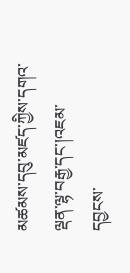མཚམས་དབུ་མཛད་ཀྱིས་དགའ་ལྡན་ལྷ་བརྒྱ་དང་།འཇམ་དབྱངས་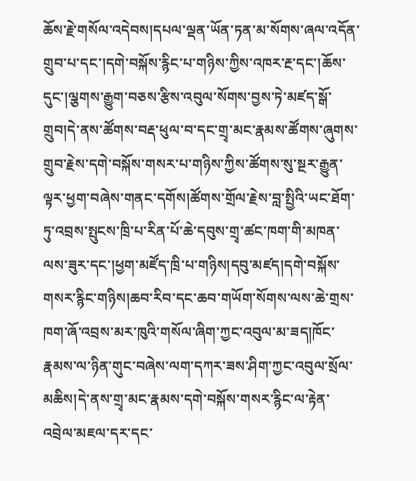ཆོས་རྗེ་གསོལ་འདེབས།དཔལ་ལྡན་ཡོན་ཏན་མ་སོགས་ཞལ་འདོན་གྲུབ་པ་དང་།དགེ་བསྐོས་རྙིང་པ་གཉིས་ཀྱིས་འཁར་རྔ་དང་།ཆོས་དུང་།ལྕགས་རྒྱུག་བཅས་རྩིས་འབུལ་སོགས་བྱས་ཏེ་མཛད་སྒོ་གྲུབ།དེ་ནས་ཚོགས་བརྡ་ཕུལ་བ་དང་གྲྭ་མང་རྣམས་ཚོགས་ཞུགས་གྲུབ་རྗེས་དགེ་བསྐོས་གསར་པ་གཉིས་ཀྱིས་ཚོགས་སུ་སྔར་རྒྱུན་ལྟར་ཕྱག་བཞེས་གནང་དགོས།ཚོགས་གྲོལ་རྗེས་བླ་སྤྱིའི་ཡང་ཐོག་ཏུ་འབྲས་སྤུངས་ཁྲི་པ་རིན་པོ་ཆེ་དབུས་གྲྭ་ཚང་ཁག་གི་མཁན་ལས་ཟུར་དང་།ཕྱག་མཛོད་ཁྲི་པ་གཉིས།དབུ་མཛད།དགེ་བསྐོས་གསར་རྙིང་གཉིས།ཆབ་རིབ་དང་ཆབ་གཡོག་སོགས་ལས་ཆེ་གྲས་ཁག་ཞོ་འབྲས་མར་ཁུའི་གསོལ་ཞིག་ཀྱང་འབུལ་མ་ཟད།ཁོང་རྣམས་ལ་ཉིན་གུང་བཞེས་ལག་དཀར་ཟས་ཤིག་ཀྱང་འབུལ་སྲོལ་མཆིས།དེ་ནས་གྲྭ་མང་རྣམས་དགེ་བསྐོས་གསར་རྙིང་ལ་རྟེན་འབྲེལ་མཇལ་དར་དང་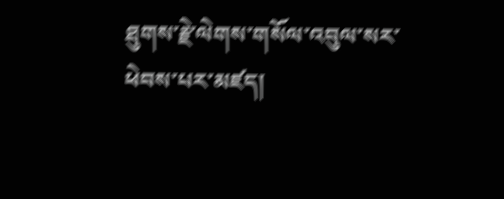ཐུགས་རྗེ་ལེགས་གསོལ་འབུལ་སར་ཕེབས་པར་མཛད།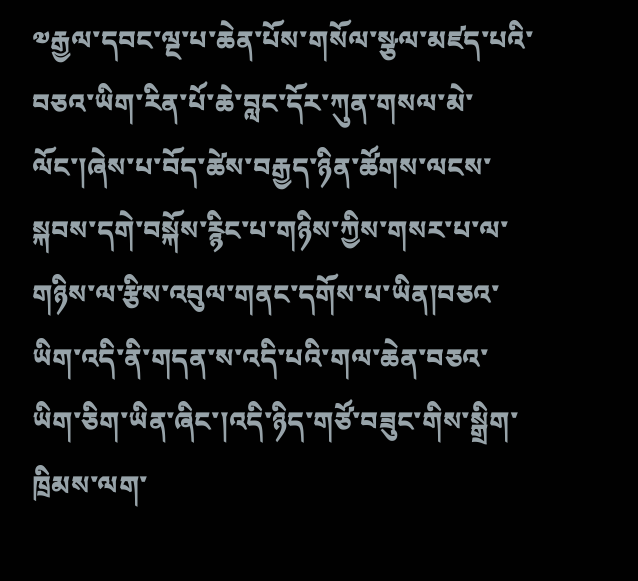༧རྒྱལ་དབང་ལྔ་པ་ཆེན་པོས་གསོལ་སྩལ་མཛད་པའི་བཅའ་ཡིག་རིན་པོ་ཆེ་བླང་དོར་ཀུན་གསལ་མེ་ལོང་།ཞེས་པ་བོད་ཚེས་བརྒྱད་ཉིན་ཚོགས་ལངས་སྐབས་དགེ་བསྐོས་རྙིང་པ་གཉིས་ཀྱིས་གསར་པ་ལ་གཉིས་ལ་རྩིས་འབུལ་གནང་དགོས་པ་ཡིན།བཅའ་ཡིག་འདི་ནི་གདན་ས་འདི་པའི་གལ་ཆེན་བཅའ་ཡིག་ཅིག་ཡིན་ཞིང་།འདི་ཉིད་གཙོ་བཟུང་གིས་སྒྲིག་ཁྲིམས་ལག་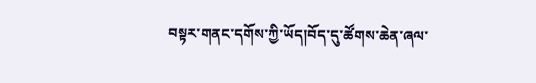བསྟར་གནང་དགོས་ཀྱི་ཡོད།བོད་དུ་ཚོགས་ཆེན་ཞལ་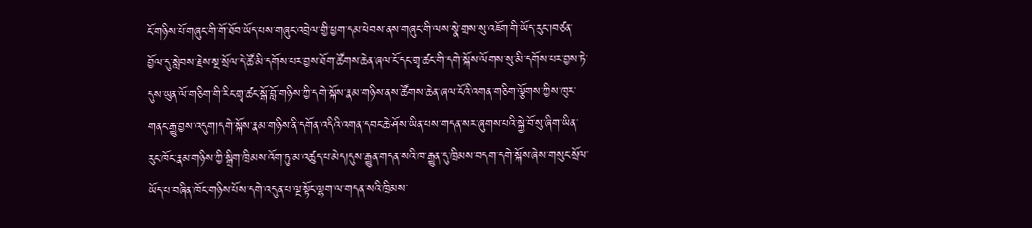ངོ་གཉིས་པོ་གཞུང་གི་གོ་ཐོབ་ཡོད་པས་གཞུང་འབྲེལ་གྱི་ཕྱག་དམ་ཕེབས་ནས་གཞུང་གི་ལས་སྣེ་གྲས་སུ་འཇོག་གི་ཡོད་རུང་།བཙན་བྱོལ་དུ་སླེབས་རྗེས་སྔ་སྲོལ་དེ་ཚོ་མི་དགོས་པར་བྱས་ཐོག་ཚོགས་ཆེན་ཞལ་ངོ་དང་གྲྭ་ཚང་གི་དགེ་སྐོས་ལོགས་སུ་མི་དགོས་པར་བྱས་ཏེ་དུས་ཡུན་ལོ་གཅིག་གི་རིང་གྲྭ་ཚང་སྒོ་བློ་གཉིས་ཀྱི་དགེ་སྐོས་རྣམ་གཉིས་ནས་ཚོགས་ཆེན་ཞལ་ངོའི་འགན་གཅིག་ལྕོགས་ཀྱིས་ཁུར་གནང་རྒྱུ་བྱས་འདུག།དགེ་སྐོས་རྣམ་གཉིས་ནི་དགོན་འདིའི་འགན་དབང་ཆེ་ཤོས་ཡིན་པས་གདན་སར་ཞུགས་པའི་སྐྱེ་བོ་སུ་ཞིག་ཡིན་རུང་ཁོང་རྣམ་གཉིས་ཀྱི་སྒྲིག་ཁྲིམས་འོག་ཏུ་མ་འཚུད་པ་མེད།དུས་རྒྱུན་གདན་སའི་ཁ་རྒྱུན་དུ་ཁྲིམས་བདག་དགེ་སྐོས་ཞེས་གསུང་སྲོལ་ཡོད་པ་བཞིན་ཁོང་གཉིས་པོས་དགེ་འདུན་པ་ལྔ་སྟོང་ལྷག་ལ་གདན་སའི་ཁྲིམས་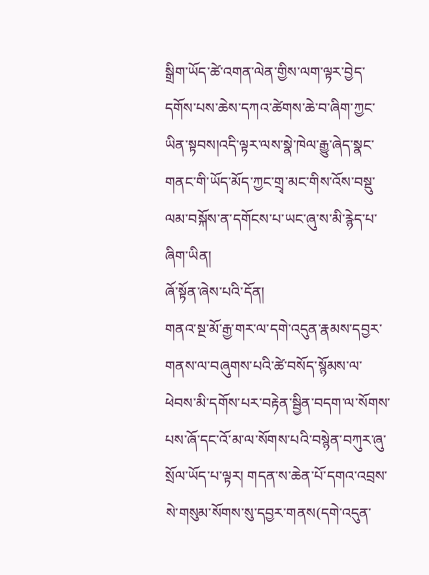སྒྲིག་ཡོད་ཚེ་འགན་ལེན་གྱིས་ལག་ལྟར་བྱེད་དགོས་པས་ཆེས་དཀའ་ཚེགས་ཆེ་བ་ཞིག་ཀྱང་ཡིན་སྟབས།འདི་ལྟར་ལས་སྣེ་ཁེལ་རྒྱུ་ཞེད་སྣང་གནང་གི་ཡོད་མོད་ཀྱང་གྲྭ་མང་གིས་འོས་བསྡུ་ལམ་བསྐོས་ན་དགོངས་པ་ཡང་ཞུ་ས་མི་རྙེད་པ་ཞིག་ཡིན།
ཞོ་སྟོན་ཞེས་པའི་དོན།
གནའ་སྔ་མོ་རྒྱ་གར་ལ་དགེ་འདུན་རྣམས་དབྱར་གནས་ལ་བཞུགས་པའི་ཚེ་བསོད་སྙོམས་ལ་ཕེབས་མི་དགོས་པར་བརྟེན་སྦྱིན་བདག་ལ་སོགས་པས་ཞོ་དང་འོ་མ་ལ་སོགས་པའི་བསྙེན་བཀུར་ཞུ་སྲོལ་ཡོད་པ་ལྟར། གདན་ས་ཆེན་པོ་དགའ་འབྲས་སེ་གསུམ་སོགས་སུ་དབྱར་གནས(དགེ་འདུན་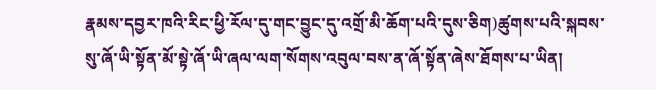རྣམས་དབྱར་ཁའི་རིང་ཕྱི་རོལ་དུ་གང་བྱུང་དུ་འགྲོ་མི་ཆོག་པའི་དུས་ཅིག)ཚུགས་པའི་སྐབས་སུ་ཞོ་ཡི་སྟོན་མོ་སྟེ་ཞོ་ཡི་ཞལ་ལག་སོགས་འབུལ་བས་ན་ཞོ་སྟོན་ཞེས་ཐོགས་པ་ཡིན།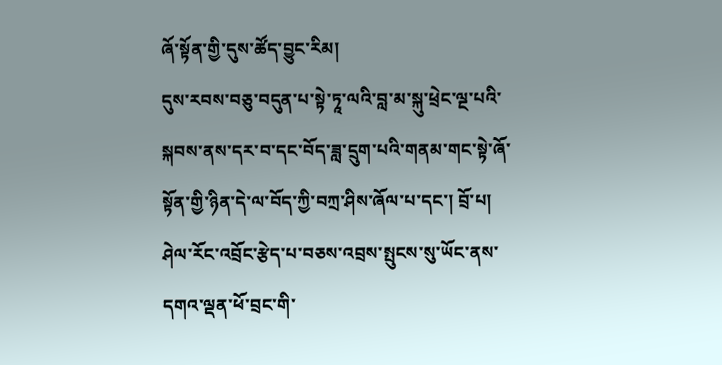ཞོ་སྟོན་གྱི་དུས་ཚོད་བྱུང་རིམ།
དུས་རབས་བཅུ་བདུན་པ་སྟེ་ཏཱ་ལའི་བླ་མ་སྐུ་ཕྲེང་ལྔ་པའི་སྐབས་ནས་དར་བ་དང་བོད་ཟླ་དྲུག་པའི་གནམ་གང་སྟེ་ཞོ་སྟོན་གྱི་ཉིན་དེ་ལ་བོད་ཀྱི་བཀྲ་ཤིས་ཞོལ་པ་དང་། བྲོ་པ། ཤེལ་རོང་འབྲོང་རྩེད་པ་བཅས་འབྲས་སྤུངས་སུ་ཡོང་ནས་དགའ་ལྡན་ཕོ་བྲང་གི་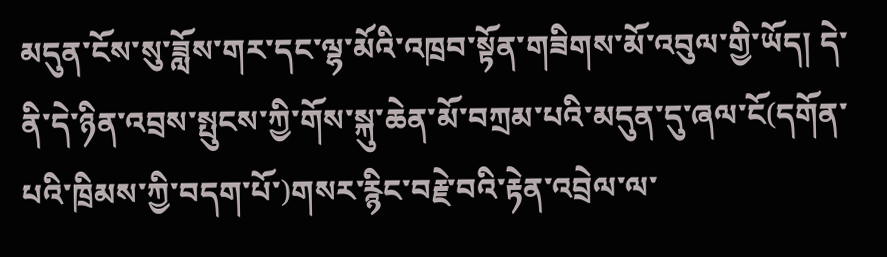མདུན་ངོས་སུ་ཟློས་གར་དང་ལྷ་མོའི་འཁྲབ་སྟོན་གཟིགས་མོ་འབུལ་གྱི་ཡོད། དེ་ནི་དེ་ཉིན་འབྲས་སྤུངས་ཀྱི་གོས་སྐུ་ཆེན་མོ་བཀྲམ་པའི་མདུན་དུ་ཞལ་ངོ(དགོན་པའི་ཁྲིམས་ཀྱི་བདག་པོ་)གསར་རྙིང་བརྗེ་བའི་རྟེན་འབྲེལ་ལ་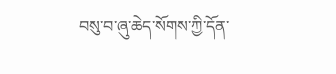བསུ་བ་ཞུ་ཆེད་སོགས་ཀྱི་དོན་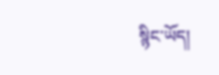སྙིང་ཡོད།